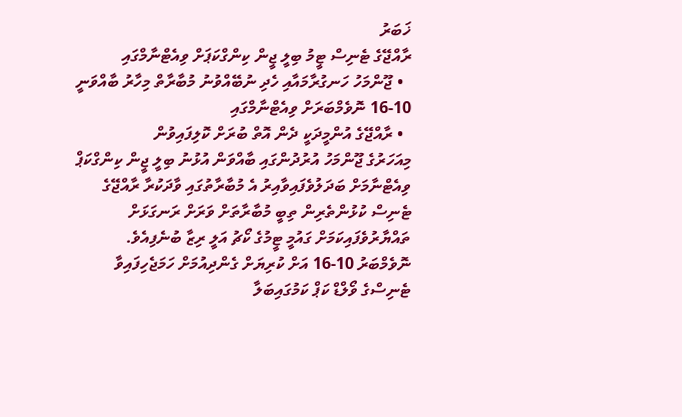ޚަބަރު
ރާއްޖޭގެ ޓެނިސް ޓީމު ބިލީ ޖީން ކިންގްކަޕަށް ވިއެޓްނާމްގައި
  • ޖޫންމަހު ހަނގުރާމައާއި ހެދި ނުބޭއްވުނު މުބާރާތް މިހާރު ބާއްވަނީ 10-16 ނޮވެމްބަރަށް ވިއެޓްނާމްގައި
  • ރާއްޖޭގެ އުންމީދަކީ ދެން އޮތް ބުރަށް ކޮލިފައިވުން
މިއަހަރުގެ ޖޫންމަހު އުރުދުންގައި ބާއްވަން އުޅުނު ބިލީ ޖީން ކިންގްކަޕް ވިއެޓްނާމަށް ބަދަލުވެފައިވާއިރު އެ މުބާރާތުގައި ވާދަކުރާ ރާއްޖޭގެ ޓެނިސް ކުޅުންތެރިން ތިބީ މުބާރާތަށް ވަރަށް ރަނގަޅަށް ތައްޔާރުވެފައިކަމަށް ގައުމީ ޓީމުގެ ކޯޗު އަލީ ރިޒާ ބުނެފިއެވެ.
ނޮވެމްބަރު 10-16 އަށް ކުރިޔަށް ގެންދިއުމަށް ހަމަޖެހިފައިވާ ޓެނިސްގެ ވޯލްޑް ކަޕް ކަމުގައިބަލާ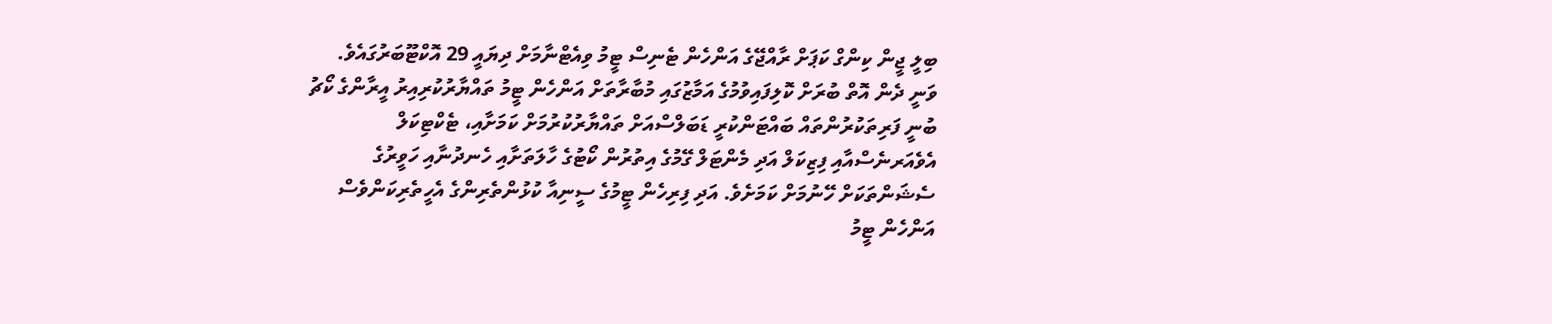ބިލީ ޖީން ކިންގް ކަޕަށް ރާއްޖޭގެ އަންހެން ޓެނިސް ޓީމު ވިއެޓްނާމަށް ދިޔައީ 29 އޮކްޓޫބަރުގައެވެ.
ވަނީ ދެން އޮތް ބުރަށް ކޮލިފައިވުމުގެ އަމާޒުގައި މުބާރާތަށް އަންހެން ޓީމު ތައްޔާރުކުރިއިރު އީރާންގެ ކޯޗު ބުނީ ފަރިތަކުރުންތައް ބައްޓަންކުރީ ޑަބަލްސްއަށް ތައްޔާރުކުރުމަށް ކަމަށާއި، ޓެކްޓިކަލް އެވެއަރނެސްއާއި ފިޒިކަލް އަދި މެންޓަލް ގޭމުގެ އިތުރުން ކޯޓުގެ ހާލަތަށާއި ހެނދުނާއި ހަވީރުގެ ސެޝަންތަކަށް ހޭނުމަށް ކަމަށެވެ. އަދި ފިރިހެން ޓީމުގެ ސީނިއާ ކުޅުންތެރިންގެ އެހީތެރިކަންވެސް އަންހެން ޓީމު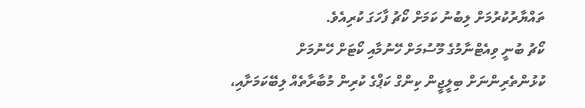ތައްޔާރުކުރުމަށް ލިބުނު ކަމަށް ކޯޗު ފާހަގަ ކުރިއެވެ.
ކޯޗު ބުނީ ވިއެޓްނާމުގެ މޫސުމަށް ހޭނުމާއި ކޯޓަށް ހޭނުމަށް ކުޅުންތެރިންނަށް ބިލީޖީން ކިންގް ކަޕްގެ ކުރިން މުބާރާތެއް ލިބޭކަމަށާއި،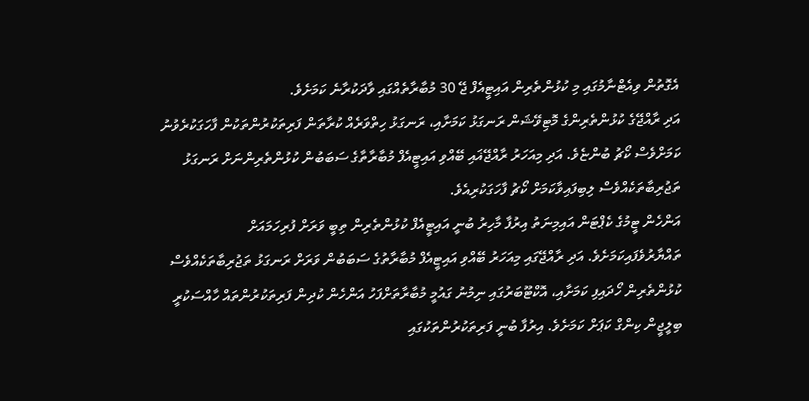އެގޮތުން ވިއެޓްނާމުގައި މި ކުޅުންތެރިން އައިޓީއެފް ޖޭ 30 މުބާރާތެއްގައި ވާދަކުރާނެ ކަމަށެވެ.
އަދި ރާއްޖޭގެ ކުޅުންތެރިންގެ މޮޓިވޭޝަން ރަނގަޅު ކަމަށާއި، ރަނގަޅު ހިތްވަރެއް ކުރާތަން ފަރިތަކުރުންތަކުން ފާހަގަކުރެވުނު ކަމަށްވެސް ކޯޗު ބުންޏެވެ. އަދި މިއަހަރު ރާއްޖޭޣައި ބޭއްވި އައިޓީއެފް މުބާރާތާގެ ސަބަބުން ކުޅުންތެރިންނަށް ރަނގަޅު ތަޖުރިބާތަކެއްވެސް ލިބިފައިވާކަމަށް ކޯޗު ފާހަގަކުރިއެވެ.
އަންހެން ޓީމުގެ ކެޕްޓަން އައިމިނަތު އިރުފާ މާހިރު ބުނީ އައިޓީއެފް ކުޅުންތެރިން ތިބީ ވަރަށް ފުރިހަމައަށް ތައްޔާރުވެފައިކަމަށެވެ. އަދި ރާއްޖޭގައި މިއަހަރު ބޭއްވި އައިޓީއެފް މުބާރާތުގެ ސަބަބުން ވަރަށް ރަނގަޅު ތަޖުރިބާތަކެއްވެސް ކުޅުންތެރިން ހޯދައިފި ކަމަށާއި، އޮކްޓޫބަރުގައި ނިމުނު ގައުމީ މުބާރާތަށްފަހު އަންހެން ކުދިން ފަރިތަކުރުންތައް ހާއްސަކުރީ ބިލީޖީން ކިންގް ކަޕަށް ކަމަށެވެ. އިރުފާ ބުނީ ފަރިތަކުރުންތަކުގައި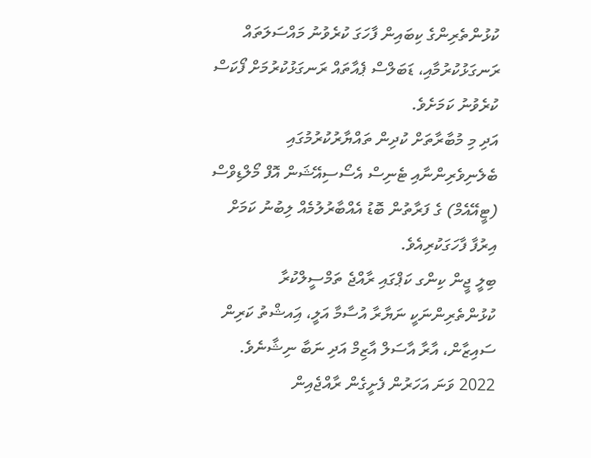ކުޅުންތެރިންގެ ކިބައިން ފާހަގަ ކުރެވުނު މައްސަލަތައް ރަނގަޅުކުރުމާއި، ޑަބަލްސް ޕެއާތައް ރަނގަޅުކުރުމަށް ފޯކަސް ކުރެވުނު ކަމަށެވެ.
އަދި މި މުބާރާތަށް ކުދިން ތައްޔާރުކުރުމުގައި ބެލެނިވެރިންނާއި ޓެނިސް އެސޯސިއޭޝަން އޮފް މޯލްޑިވްސް (ޓީއޭއެމް) ގެ ފަރާތުން ބޮޑު އެއްބާރުލުމެއް ލިބުނު ކަމަށް އިރުފާ ފާހަގަކުރިއެވެ.
ބިލީ ޖީން ކިންގ ކަޕްގައި ރާއްޖެ ތަމްސީލްކުރާ ކުޅުންތެރިންނަކީ ނަޔާރާ އުސާމާ އަލީ، އަިއޝްތު ކަރިން ސައިޒާން، އާރާ އާސަލް އާޒިމް އަދި ނަބާ ނިޝާނެވެ. 2022 ވަނަ އަހަރުން ފެށީގެން ރާއްޖެއިން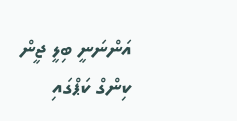އަންނަނީ ބިލީ ޖީން ކިންގް ކަޕްގައި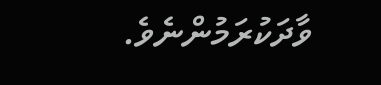ވާދަކުރަމުންނެވެ.